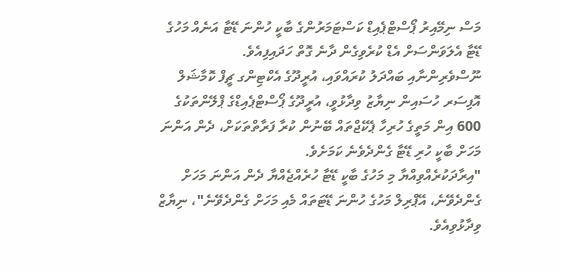މަސް ނިމޭއިރު ޕޯސްޓްޕެއިޑް ކަސްޓަމަރުންގެ ބާކީ ހުންނަ ޑޭޓާ އަނެއް މަހުގެ ޑޭޓާ އެލަވަންސަށް އެޑް ކުރެވިގެން ދާނެ ގޮތް ހަދައިފިއެވެ.
ނޫސްވެރިންނާއި ބައްދަލު ކުރައްވައި، އުރީދޫގެ އެކްޓިންގ ޗީފް ކޮމާޝަލް އޮފިސަރ ހުސައިން ނިޔާޒު ވިދާޅުވީ، އުރީދޫގެ ޕޯސްޓްޕެއިޑްގެ ޕްލޭންތަކުގެ 600 އިން މަތީގެ ހުރިހާ ޕެކޭޖްތައް ބޭނުން ކުރާ ފަރާތްތަކަށް، ދެން އަންނަ މަހަށް ބާކީ ހުރި ޑޭޓާ ގެންދެވެނެ ކަމަށެވެ.
"އިރާދަކުރެއްވިއްޔާ މި މަހުގެ ބާކީ ޑޭޓާ ހުރެއްޖެއްޔާ ދެން އަންނަ މަހަށް ގެންދެވޭނެ، އޭޕްރިލް މަހުގެ ހުންނަ ޑޭޓަތައް މެއި މަހަށް ގެންދެވޭނެ"، ނިޔާޒް ވިދާޅުވިއެވެ.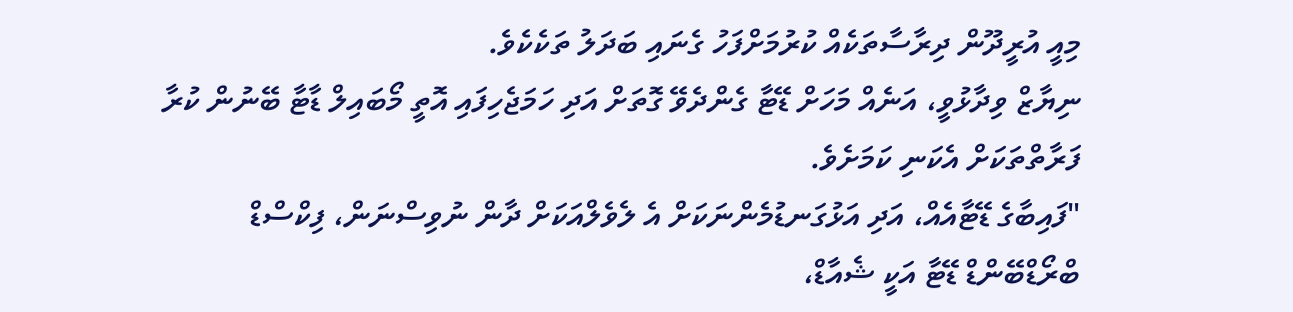މިއީ އުރީދޫން ދިރާސާތަކެއް ކުރުމަށްފަހު ގެނައި ބަދަލު ތަކެކެވެ.
ނިޔާޒް ވިދާޅުވީ، އަނެއް މަހަށް ޑޭޓާ ގެންދެވޭ ގޮތަށް އަދި ހަމަޖެހިފައި އޮތީ މޯބައިލް ޑާޓާ ބޭނުން ކުރާ ފަރާތްތަކަށް އެކަނި ކަމަށެވެ.
"ފައިބާގެ ޑޭޓާއެއް، އަދި އަޅުގަނޑުމެންނަކަށް އެ ލެވެލްއަކަށް ދާން ނުވިސްނަން، ފިކްސްޑް ބްރޯޑްބޭންޑް ޑޭޓާ އަކީ ޝެއާޑް،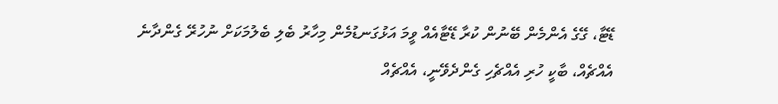ޑޭޓާ، ގޭގެ އެންމެން ބޭނުން ކުރާ ޑޭޓާއެއް ވީމަ އަޅުގަނޑުމެން މިހާރު ބެލި ބެލުމަކަށް ނުހުރޭ ގެންދާނެ އެއްޗެއް، ބާކީ ހުރި އެއްޗެހި ގެންދެވޭނީ، އެއްޗެއް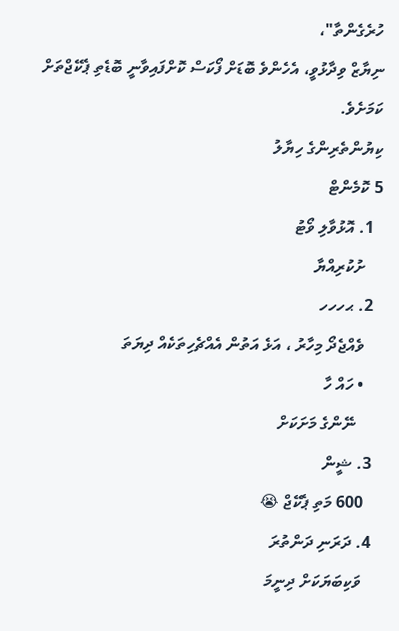ހުރެގެންތާ"،
ނިޔާޒް ވިދާޅުވީ، އެހެންވެ ބޮޑަށް ފޯކަސް ކޮށްފައިވާނީ ބޮޑެތި ޕެކޭޖްތަށް ކަމަށެވެ.
ކިޔުންތެރިންގެ ހިޔާލު
5 ކޮމެންޓް
  1. އޮޅުވާލި ވޯޓު
    ށުކުރިއްޔާ
  2. ޙހހހ
    ވެއްޖެދޯ މިހާރު ، އަޅެ އަތުން އެއްޗެހިތަކެއް ދިޔަތަ
    • ހައް ހާ
      ނޭންގެ މަށަކަށް
  3. ޝީން
    600 މަތި ޕެކޭޖް 😭
  4. ދަރަނި ދަންތުރަ
    ވަކިބަޔަކަށް ދިނީމަ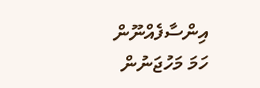އިންސާފެއްނޫން ހަމަ މަހުޖަނުން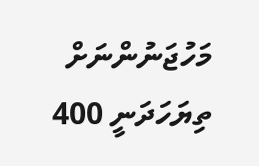މަހުޖަނުންނަށް ތިޔަހަދަނީ 400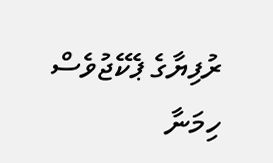ރުފިޔާގެ ޕެކޭޖުވެސް ހިމަނާ